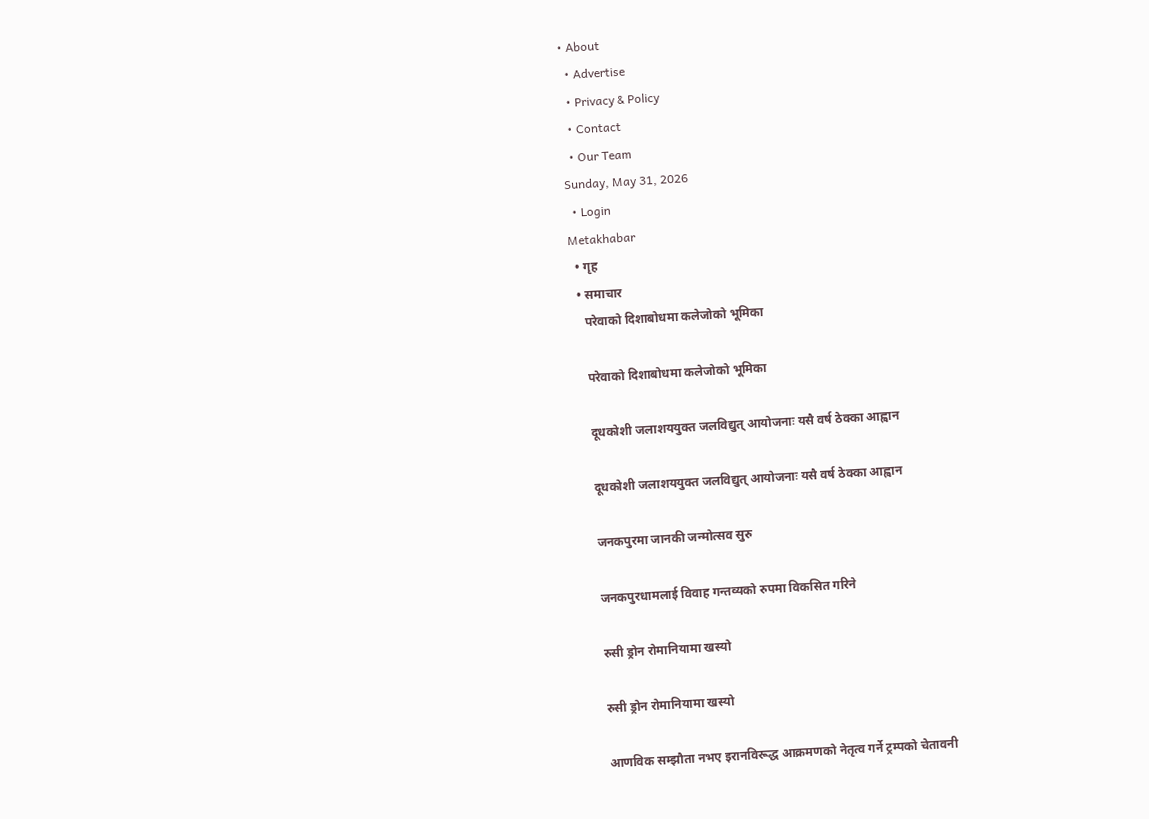• About
  • Advertise
  • Privacy & Policy
  • Contact
  • Our Team
Sunday, May 31, 2026
  • Login
Metakhabar
  • गृह
  • समाचार
    परेवाको दिशाबोधमा कलेजोको भूमिका

    परेवाको दिशाबोधमा कलेजोको भूमिका

    दूधकोशी जलाशययुक्त जलविद्युत् आयोजनाः यसै वर्ष ठेक्का आह्वान

    दूधकोशी जलाशययुक्त जलविद्युत् आयोजनाः यसै वर्ष ठेक्का आह्वान

    जनकपुरमा जानकी जन्मोत्सव सुरु

    जनकपुरधामलाई विवाह गन्तव्यको रुपमा विकसित गरिने

    रुसी ड्रोन रोमानियामा खस्यो

    रुसी ड्रोन रोमानियामा खस्यो

    आणविक सम्झौता नभए इरानविरूद्ध आक्रमणको नेतृत्व गर्ने ट्रम्पको चेतावनी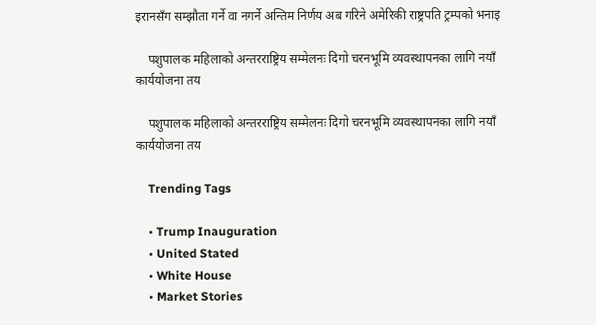इरानसँग सम्झौता गर्ने वा नगर्ने अन्तिम निर्णय अब गरिने अमेरिकी राष्ट्रपति ट्रम्पको भनाइ

    पशुपालक महिलाको अन्तरराष्ट्रिय सम्मेलनः दिगो चरनभूमि व्यवस्थापनका लागि नयाँ कार्ययोजना तय

    पशुपालक महिलाको अन्तरराष्ट्रिय सम्मेलनः दिगो चरनभूमि व्यवस्थापनका लागि नयाँ कार्ययोजना तय

    Trending Tags

    • Trump Inauguration
    • United Stated
    • White House
    • Market Stories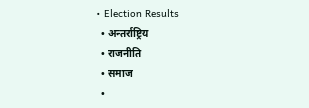• Election Results
  • अन्तर्राष्ट्रिय
  • राजनीति
  • समाज
  •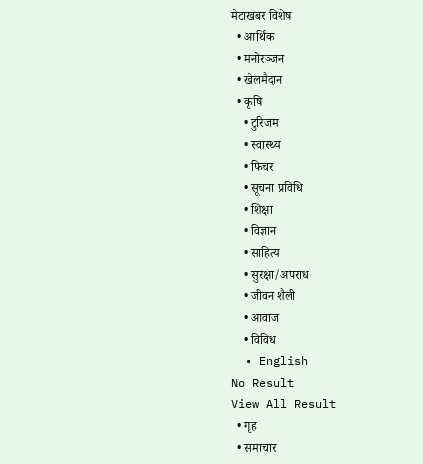मेटाखबर विशेष
  • आर्थिक
  • मनोरञ्जन
  • खेलमैदान
  • कृषि
    • टुरिजम
    • स्वास्थ्य
    • फिचर
    • सूचना प्रविधि
    • शिक्षा
    • विज्ञान
    • साहित्य
    • सुरक्षा/अपराध
    • जीवन शैली
    • आवाज
    • विविध
  • English
No Result
View All Result
  • गृह
  • समाचार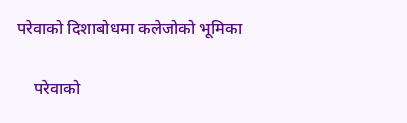परेवाको दिशाबोधमा कलेजोको भूमिका

    परेवाको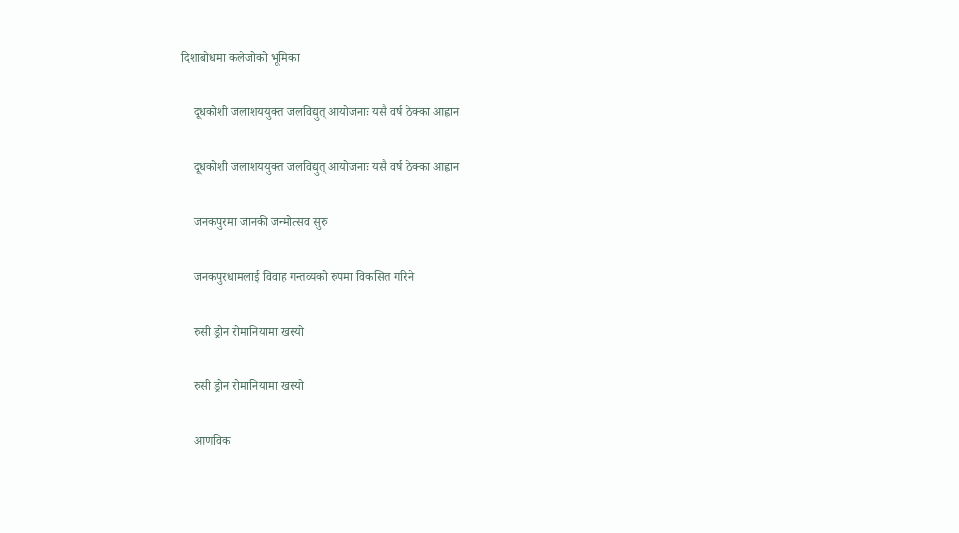दिशाबोधमा कलेजोको भूमिका

    दूधकोशी जलाशययुक्त जलविद्युत् आयोजनाः यसै वर्ष ठेक्का आह्वान

    दूधकोशी जलाशययुक्त जलविद्युत् आयोजनाः यसै वर्ष ठेक्का आह्वान

    जनकपुरमा जानकी जन्मोत्सव सुरु

    जनकपुरधामलाई विवाह गन्तव्यको रुपमा विकसित गरिने

    रुसी ड्रोन रोमानियामा खस्यो

    रुसी ड्रोन रोमानियामा खस्यो

    आणविक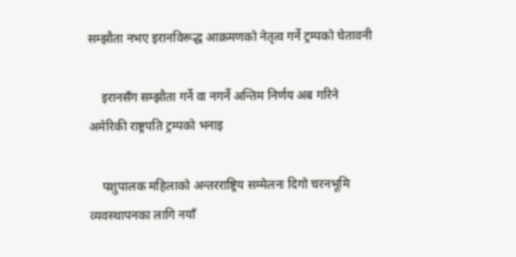सम्झौता नभए इरानविरूद्ध आक्रमणको नेतृत्व गर्ने ट्रम्पको चेतावनी

    इरानसँग सम्झौता गर्ने वा नगर्ने अन्तिम निर्णय अब गरिने अमेरिकी राष्ट्रपति ट्रम्पको भनाइ

    पशुपालक महिलाको अन्तरराष्ट्रिय सम्मेलनः दिगो चरनभूमि व्यवस्थापनका लागि नयाँ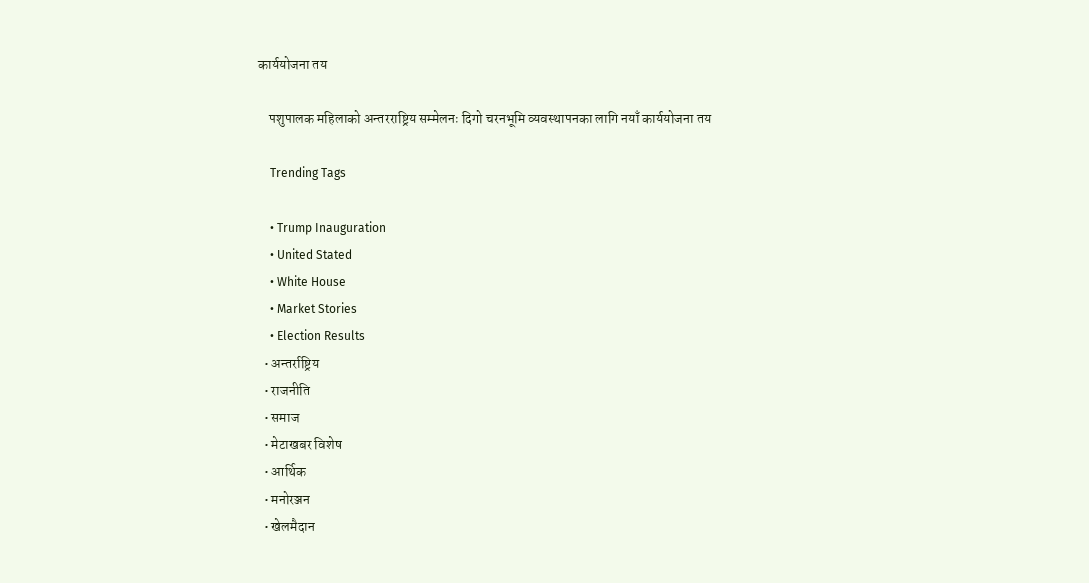कार्ययोजना तय

    पशुपालक महिलाको अन्तरराष्ट्रिय सम्मेलनः दिगो चरनभूमि व्यवस्थापनका लागि नयाँ कार्ययोजना तय

    Trending Tags

    • Trump Inauguration
    • United Stated
    • White House
    • Market Stories
    • Election Results
  • अन्तर्राष्ट्रिय
  • राजनीति
  • समाज
  • मेटाखबर विशेष
  • आर्थिक
  • मनोरञ्जन
  • खेलमैदान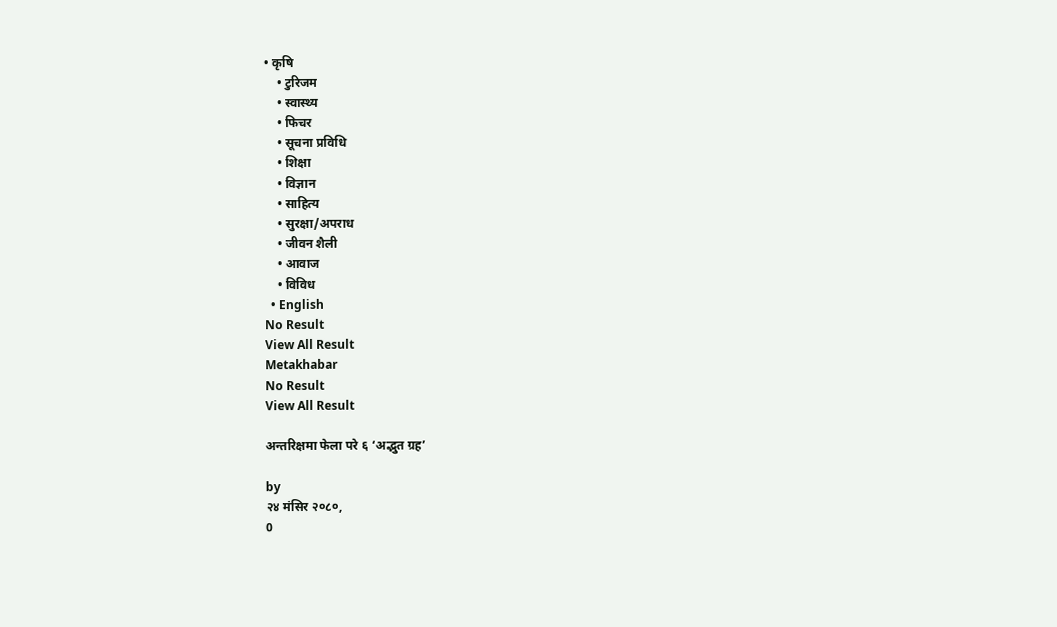• कृषि
    • टुरिजम
    • स्वास्थ्य
    • फिचर
    • सूचना प्रविधि
    • शिक्षा
    • विज्ञान
    • साहित्य
    • सुरक्षा/अपराध
    • जीवन शैली
    • आवाज
    • विविध
  • English
No Result
View All Result
Metakhabar
No Result
View All Result

अन्तरिक्षमा फेला परे ६ ‘अद्भुत ग्रह’

by
२४ मंसिर २०८०,
0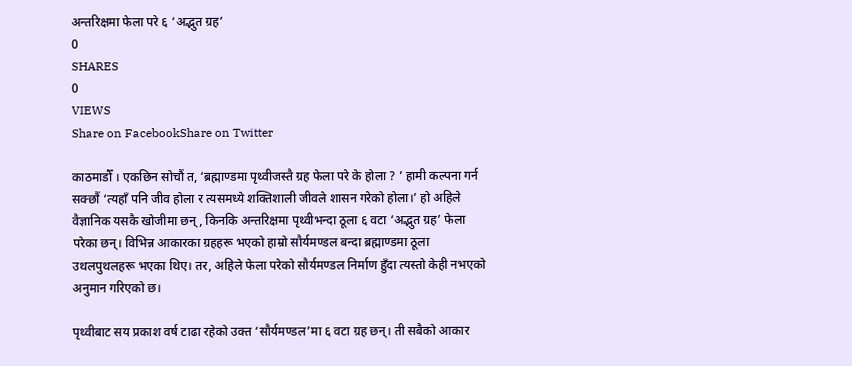अन्तरिक्षमा फेला परे ६ ‘अद्भुत ग्रह’
0
SHARES
0
VIEWS
Share on FacebookShare on Twitter

काठमाडौँ । एकछिन सोचौं त, ‘ब्रह्माण्डमा पृथ्वीजस्तै ग्रह फेला परे के होला ? ’ हामी कल्पना गर्न सक्छौं ‘त्यहाँ पनि जीव होला र त्यसमध्ये शक्तिशाली जीवले शासन गरेको होला।’ हो अहिले वैज्ञानिक यसकै खोजीमा छन्, किनकि अन्तरिक्षमा पृथ्वीभन्दा ठूला ६ वटा ‘अद्भुत ग्रह’ फेला परेका छन्। विभिन्न आकारका ग्रहहरू भएको हाम्रो सौर्यमण्डल बन्दा ब्रह्माण्डमा ठूला उथलपुथलहरू भएका थिए। तर, अहिले फेला परेको सौर्यमण्डल निर्माण हुँदा त्यस्तो केही नभएको अनुमान गरिएको छ।

पृथ्वीबाट सय प्रकाश वर्ष टाढा रहेको उक्त ‘सौर्यमण्डल’मा ६ वटा ग्रह छन्। ती सबैको आकार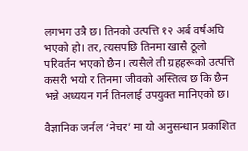लगभग उत्रै छ। तिनको उत्पत्ति १२ अर्ब वर्षअघि भएको हो। तर, त्यसपछि तिनमा खासै ठूलो परिवर्तन भएको छैन। त्यसैले ती ग्रहहरूको उत्पत्ति कसरी भयो र तिनमा जीवको अस्तित्व छ कि छैन भन्ने अध्ययन गर्न तिनलाई उपयुक्त मानिएको छ।

वैज्ञानिक जर्नल ‘नेचर’ मा यो अनुसन्धान प्रकाशित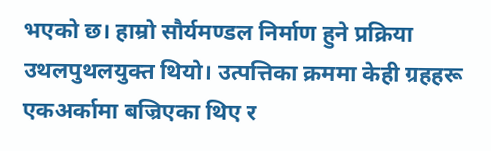भएको छ। हाम्रो सौर्यमण्डल निर्माण हुने प्रक्रिया उथलपुथलयुक्त थियो। उत्पत्तिका क्रममा केही ग्रहहरू एकअर्कामा बज्रिएका थिए र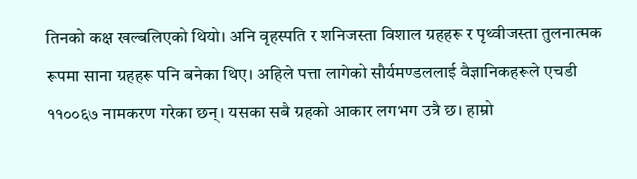तिनको कक्ष खल्बलिएको थियो। अनि वृहस्पति र शनिजस्ता विशाल ग्रहहरू र पृथ्वीजस्ता तुलनात्मक रूपमा साना ग्रहहरू पनि बनेका थिए। अहिले पत्ता लागेको सौर्यमण्डललाई वैज्ञानिकहरूले एचडी ११००६७ नामकरण गरेका छन्। यसका सबै ग्रहको आकार लगभग उत्रै छ। हाम्रो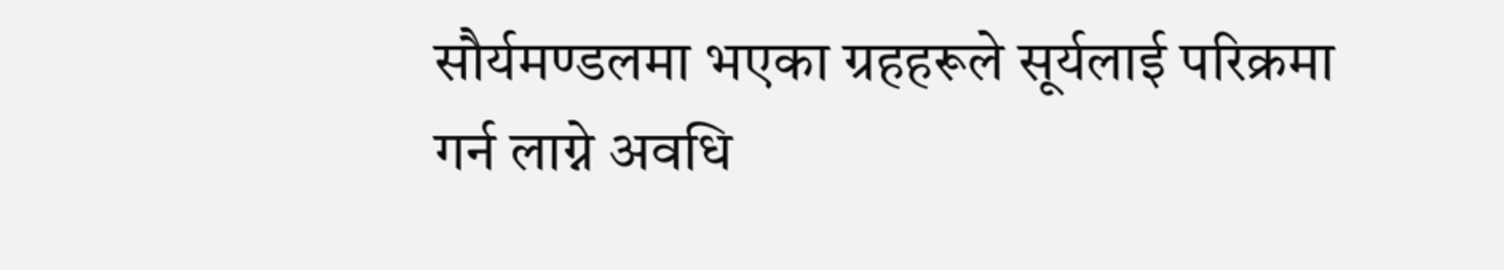सौर्यमण्डलमा भएका ग्रहहरूले सूर्यलाई परिक्रमा गर्न लाग्ने अवधि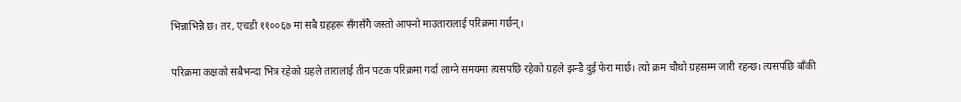भिन्नाभिन्नै छ। तर, एचडी ११००६७ मा सबै ग्रहहरू सँगसँगै जस्तो आफ्नो माउतारालाई परिक्रमा गर्छन्।

परिक्रमा कक्षको सबैभन्दा भित्र रहेको ग्रहले तारालाई तीन पटक परिक्रमा गर्दा लाग्ने समयमा त्यसपछि रहेको ग्रहले झन्डै दुई फेरा मार्छ। त्यो क्रम चौथो ग्रहसम्म जारी रहन्छ। त्यसपछि बाँकी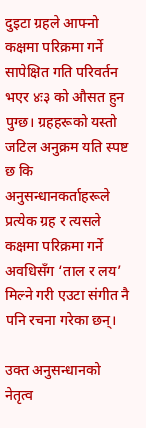दुइटा ग्रहले आफ्नो कक्षमा परिक्रमा गर्ने सापेक्षित गति परिवर्तन भएर ४ः३ को औसत हुन पुग्छ। ग्रहहरूको यस्तो जटिल अनुक्रम यति स्पष्ट छ कि अनुसन्धानकर्ताहरूले प्रत्येक ग्रह र त्यसले कक्षमा परिक्रमा गर्ने अवधिसँग ‘ताल र लय’ मिल्ने गरी एउटा संगीत नै पनि रचना गरेका छन्।

उक्त अनुसन्धानको नेतृत्व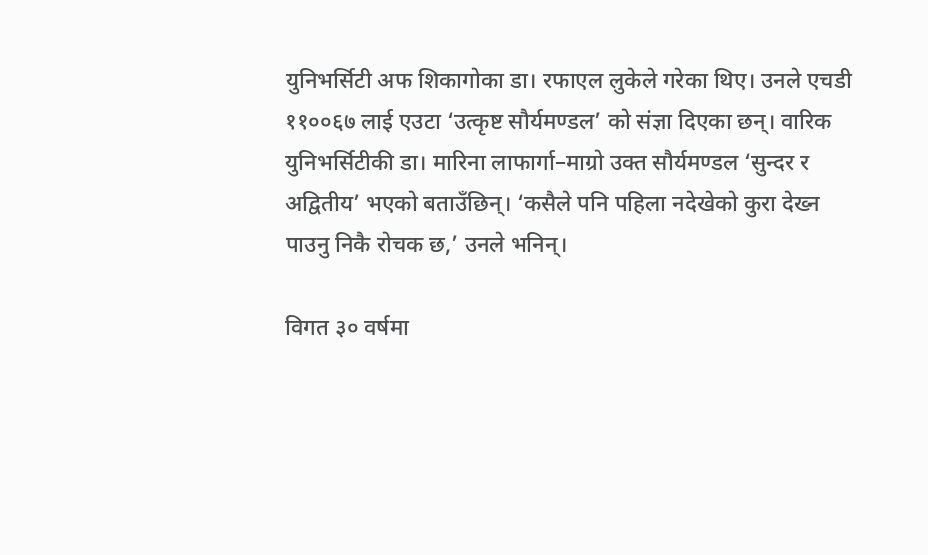युनिभर्सिटी अफ शिकागोका डा। रफाएल लुकेले गरेका थिए। उनले एचडी ११००६७ लाई एउटा ‘उत्कृष्ट सौर्यमण्डल’ को संज्ञा दिएका छन्। वारिक युनिभर्सिटीकी डा। मारिना लाफार्गा–माग्रो उक्त सौर्यमण्डल ‘सुन्दर र अद्वितीय’ भएको बताउँछिन्। ‘कसैले पनि पहिला नदेखेको कुरा देख्न पाउनु निकै रोचक छ,’ उनले भनिन्।

विगत ३० वर्षमा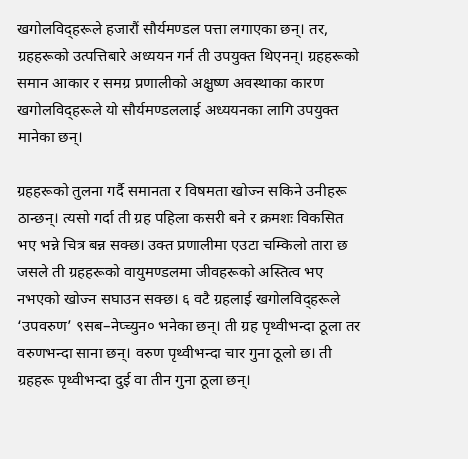खगोलविद्हरूले हजारौं सौर्यमण्डल पत्ता लगाएका छन्। तर, ग्रहहरूको उत्पत्तिबारे अध्ययन गर्न ती उपयुक्त थिएनन्। ग्रहहरूको समान आकार र समग्र प्रणालीको अक्षुष्ण अवस्थाका कारण खगोलविद्हरूले यो सौर्यमण्डललाई अध्ययनका लागि उपयुक्त मानेका छन्।

ग्रहहरूको तुलना गर्दै समानता र विषमता खोज्न सकिने उनीहरू ठान्छन्। त्यसो गर्दा ती ग्रह पहिला कसरी बने र क्रमशः विकसित भए भन्ने चित्र बन्न सक्छ। उक्त प्रणालीमा एउटा चम्किलो तारा छ जसले ती ग्रहहरूको वायुमण्डलमा जीवहरूको अस्तित्व भए नभएको खोज्न सघाउन सक्छ। ६ वटै ग्रहलाई खगोलविद्हरूले ‘उपवरुण’ ९सब–नेप्च्युन० भनेका छन्। ती ग्रह पृथ्वीभन्दा ठूला तर वरुणभन्दा साना छन्। वरुण पृथ्वीभन्दा चार गुना ठूलो छ। ती ग्रहहरू पृथ्वीभन्दा दुई वा तीन गुना ठूला छन्।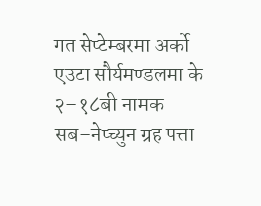गत सेप्टेम्बरमा अर्को एउटा सौर्यमण्डलमा के २–१८बी नामक सब–नेप्च्युन ग्रह पत्ता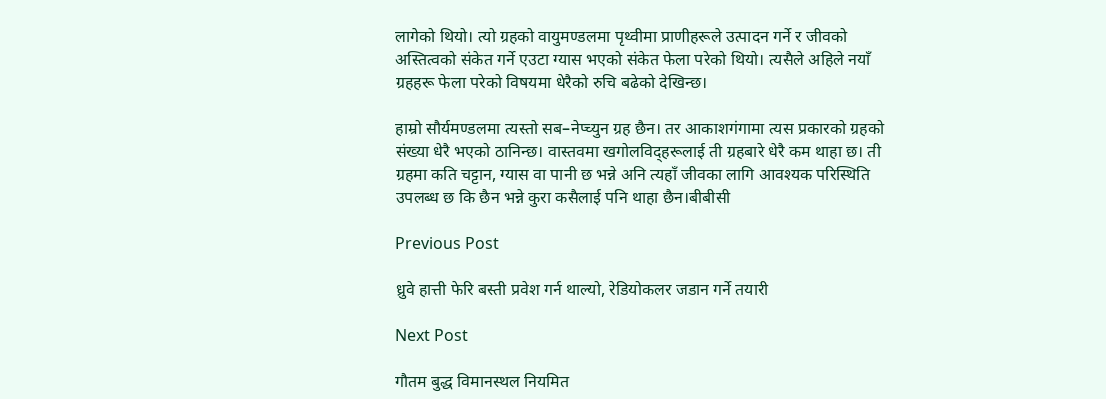लागेको थियो। त्यो ग्रहको वायुमण्डलमा पृथ्वीमा प्राणीहरूले उत्पादन गर्ने र जीवको अस्तित्वको संकेत गर्ने एउटा ग्यास भएको संकेत फेला परेको थियो। त्यसैले अहिले नयाँ ग्रहहरू फेला परेको विषयमा धेरैको रुचि बढेको देखिन्छ।

हाम्रो सौर्यमण्डलमा त्यस्तो सब–नेप्च्युन ग्रह छैन। तर आकाशगंगामा त्यस प्रकारको ग्रहको संख्या धेरै भएको ठानिन्छ। वास्तवमा खगोलविद्हरूलाई ती ग्रहबारे धेरै कम थाहा छ। ती ग्रहमा कति चट्टान, ग्यास वा पानी छ भन्ने अनि त्यहाँ जीवका लागि आवश्यक परिस्थिति उपलब्ध छ कि छैन भन्ने कुरा कसैलाई पनि थाहा छैन।बीबीसी

Previous Post

ध्रुवे हात्ती फेरि बस्ती प्रवेश गर्न थाल्यो, रेडियोकलर जडान गर्ने तयारी

Next Post

गौतम बुद्ध विमानस्थल नियमित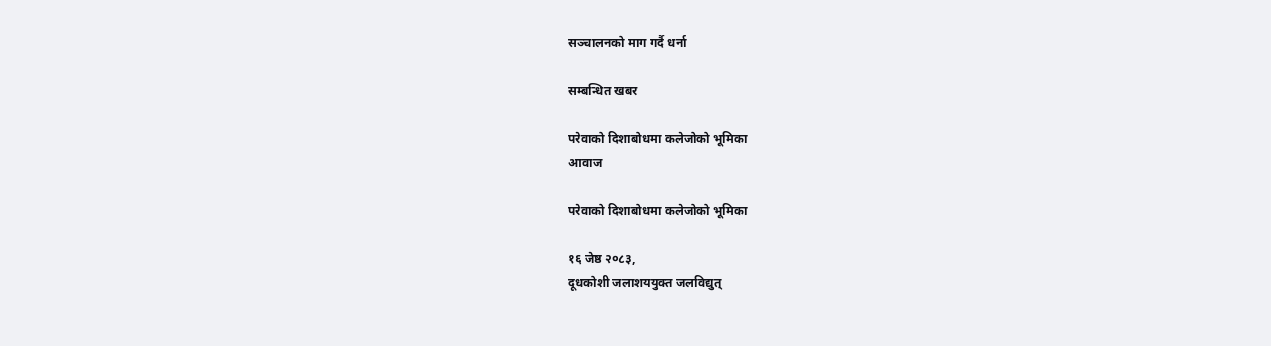सञ्चालनको माग गर्दै धर्ना

सम्बन्धित खबर

परेवाको दिशाबोधमा कलेजोको भूमिका
आवाज

परेवाको दिशाबोधमा कलेजोको भूमिका

१६ जेष्ठ २०८३,
दूधकोशी जलाशययुक्त जलविद्युत्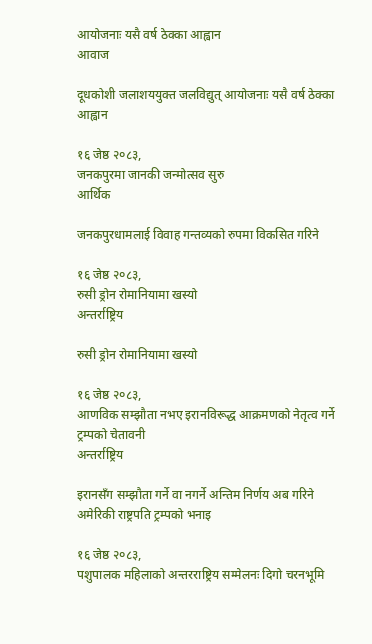आयोजनाः यसै वर्ष ठेक्का आह्वान
आवाज

दूधकोशी जलाशययुक्त जलविद्युत् आयोजनाः यसै वर्ष ठेक्का आह्वान

१६ जेष्ठ २०८३,
जनकपुरमा जानकी जन्मोत्सव सुरु
आर्थिक

जनकपुरधामलाई विवाह गन्तव्यको रुपमा विकसित गरिने

१६ जेष्ठ २०८३,
रुसी ड्रोन रोमानियामा खस्यो
अन्तर्राष्ट्रिय

रुसी ड्रोन रोमानियामा खस्यो

१६ जेष्ठ २०८३,
आणविक सम्झौता नभए इरानविरूद्ध आक्रमणको नेतृत्व गर्ने ट्रम्पको चेतावनी
अन्तर्राष्ट्रिय

इरानसँग सम्झौता गर्ने वा नगर्ने अन्तिम निर्णय अब गरिने अमेरिकी राष्ट्रपति ट्रम्पको भनाइ

१६ जेष्ठ २०८३,
पशुपालक महिलाको अन्तरराष्ट्रिय सम्मेलनः दिगो चरनभूमि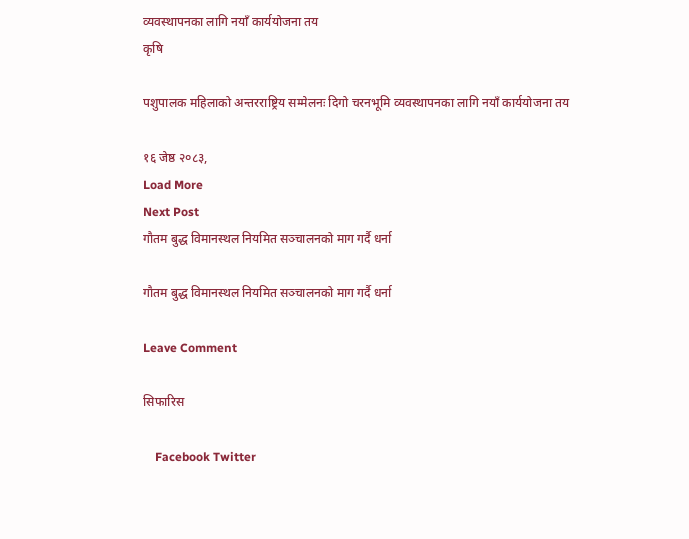व्यवस्थापनका लागि नयाँ कार्ययोजना तय
कृषि

पशुपालक महिलाको अन्तरराष्ट्रिय सम्मेलनः दिगो चरनभूमि व्यवस्थापनका लागि नयाँ कार्ययोजना तय

१६ जेष्ठ २०८३,
Load More
Next Post
गौतम बुद्ध विमानस्थल नियमित सञ्चालनको माग गर्दै धर्ना

गौतम बुद्ध विमानस्थल नियमित सञ्चालनको माग गर्दै धर्ना

Leave Comment

सिफारिस

    Facebook Twitter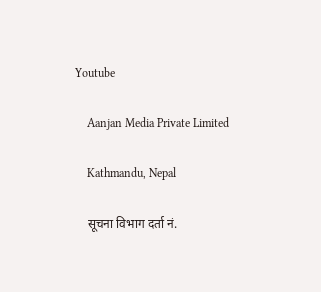Youtube

    Aanjan Media Private Limited

    Kathmandu, Nepal

    सूचना विभाग दर्ता नं.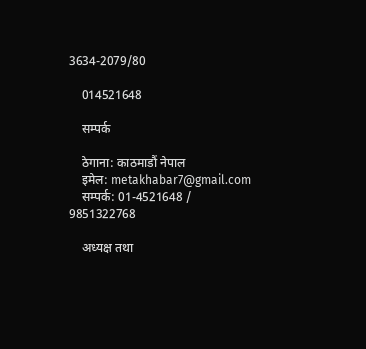3634-2079/80

    014521648

    सम्पर्क

    ठेगाना: काठमाडौं नेपाल
    इमेल: metakhabar7@gmail.com
    सम्पर्क: 01-4521648 / 9851322768

    अध्यक्ष तथा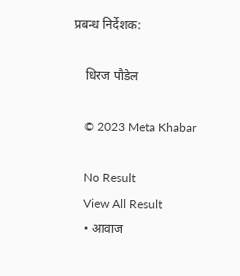प्रबन्ध निर्देशक:

    धिरज पौडेल

    © 2023 Meta Khabar

    No Result
    View All Result
    • आवाज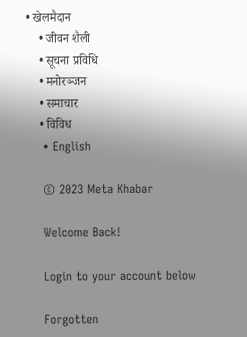• खेलमैदान
    • जीवन शैली
    • सूचना प्रविधि
    • मनोरञ्जन
    • समाचार
    • विविध
    • English

    © 2023 Meta Khabar

    Welcome Back!

    Login to your account below

    Forgotten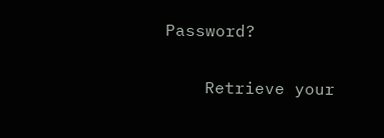Password?

    Retrieve your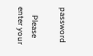password

    Please enter your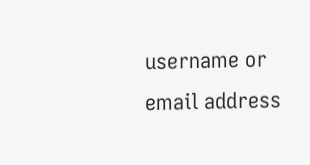username or email address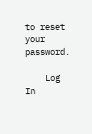to reset your password.

    Log In